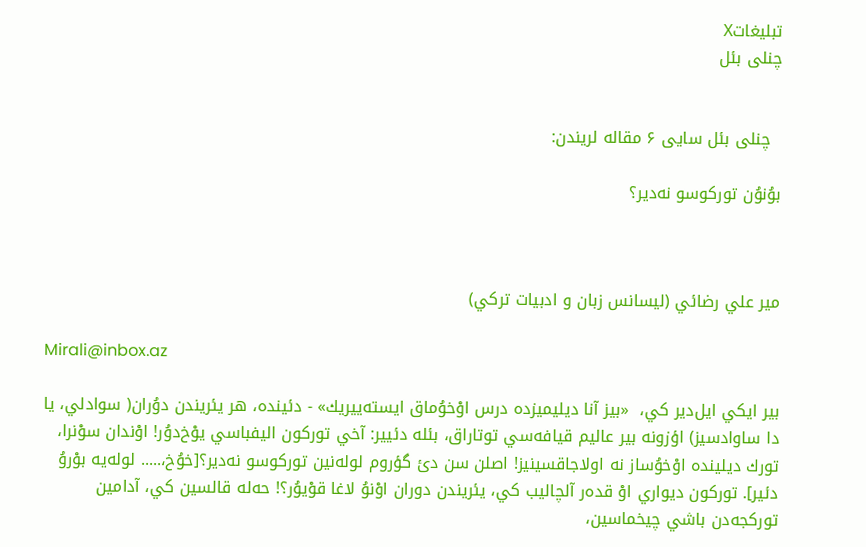تبليغاتX
چنلی بئل


  چنلی بئل سایی ۶ مقاله لریندن:

بوُنوُن توركوسو نه‌دير؟



مير علي رضائي (لیسانس زبان و ادبيات تركي)

Mirali@inbox.az

بير ايكي ايل‌دير كي،  «بيز آنا ديليميزده درس اوْخوُماق ايسته‌ييريك» - دئينده، هر يئريندن دوُران( سوادلي، يا دا ساوادسيز) اؤزونه بير عاليم قيافه‌سي توتاراق، بئله دئيير: آخي توركون اليفباسي يوْخ‌دوُر! اوْندان سوْنرا، تورك ديلينده اوْخوُساز نه اولاجاقسينيز! اصلن سن دئ گؤروم لوله‌نين توركوسو نه‌دير؟[خوُخ،..... لوله‌يه بوْروُ دئير]. توركون ديواري اوْ قده‌ر آلچاليب كي، يئريندن دوران اوْنوُ لاغا قوْيوُر؟! حه‌له قالسين كي، آدامين توركجه‌دن باشي چيخماسين،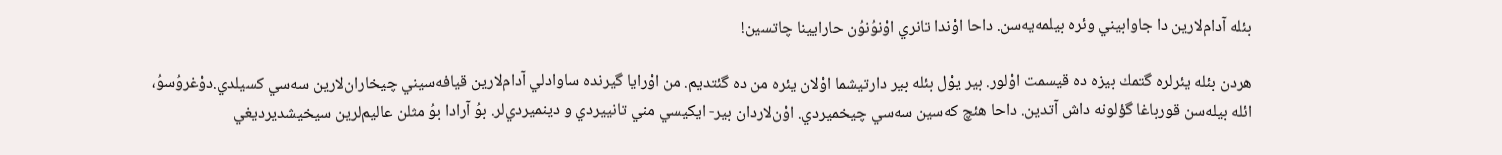بئله آدام‌لارين دا جاوابيني وئره بيلمه‌يه‌سن. داحا اوْندا تانري اوْنوُنوُن حارايينا چاتسين!

هردن بئله يئرلره گتمك بيزه ده قيسمت اوْلور. بير يوْل بئله بير دارتيشما اوْلان يئره من ده گئتديم. من اوْرايا گيرنده ساوادلي آدام‌لارين قيافه‌سيني چيخاران‌لارين سه‌سي كسيلدي.دوْغروُسوُ، ائله بيله‌سن قورباغا گؤلونه داش آتدين. داحا هئچ كه‌سين سه‌سي چيخميردي. اوْن‌لاردان بير- ايكيسي مني تانييردي و دينميردي‌لر. بوُ آرادا بوُ مثلن عاليم‌لرين سيخيشديرديغي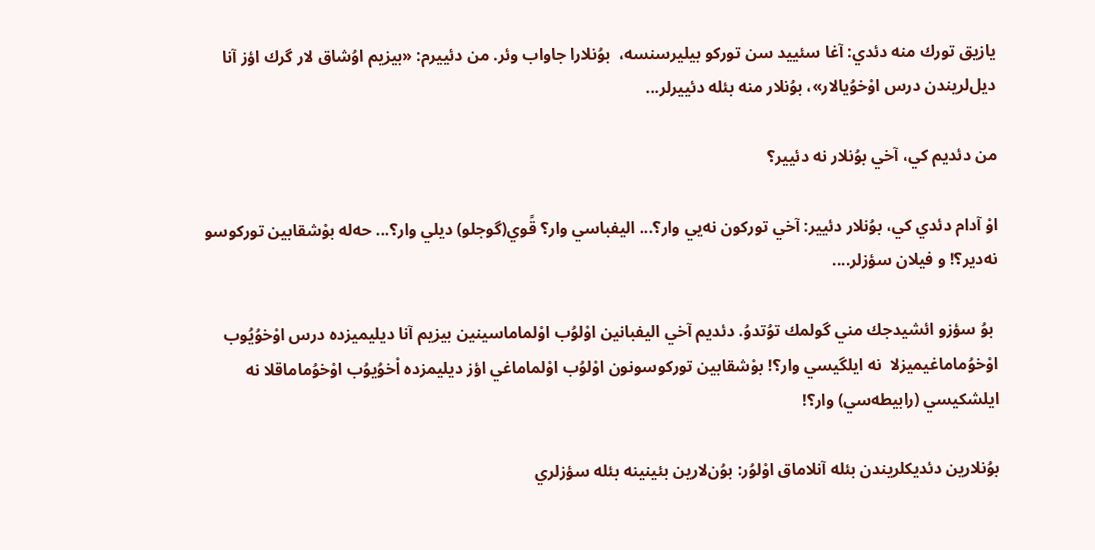يازيق تورك منه دئدي: آغا سئييد سن توركو بيليرسنسه،  بوُنلارا جاواب وئر. من دئييرم: «بيزيم اوُشاق لار گرك اؤز آنا ديل‌لريندن درس اوْخوُيالار»، بوُنلار منه بئله دئييرلر...

من دئديم كي، آخي بوُنلار نه دئيير؟

اوْ آدام دئدي كي، بوُنلار دئيير: آخي توركون نه‌يي وار؟... اليفباسي وار؟ قًوي(گوجلو) ديلي وار؟... حه‌له بوْشقابين توركوسو نه‌دير؟! و فيلان سؤزلر....

 بوُ سؤزو ائشيدجك مني گولمك توُتدوُ. دئديم آخي اليفبانين اوْلوُب اوْلماماسينين بيزيم آنا ديليميزده درس اوْخوُيُوب اوْخوُماماغيميزلا  نه ايلگيسي وار؟! بوْشقابين توركوسونون اوْلوُب اوْلماماغي اؤز ديليمزده اْخوُيوُب اوْخوُماماقلا نه ايلشكيسي (رابيطه‌سي) وار؟!

بوُنلارين دئديكلريندن بئله آنلاماق اوْلوُر: بوُن‌لارين بئينينه بئله سؤزلري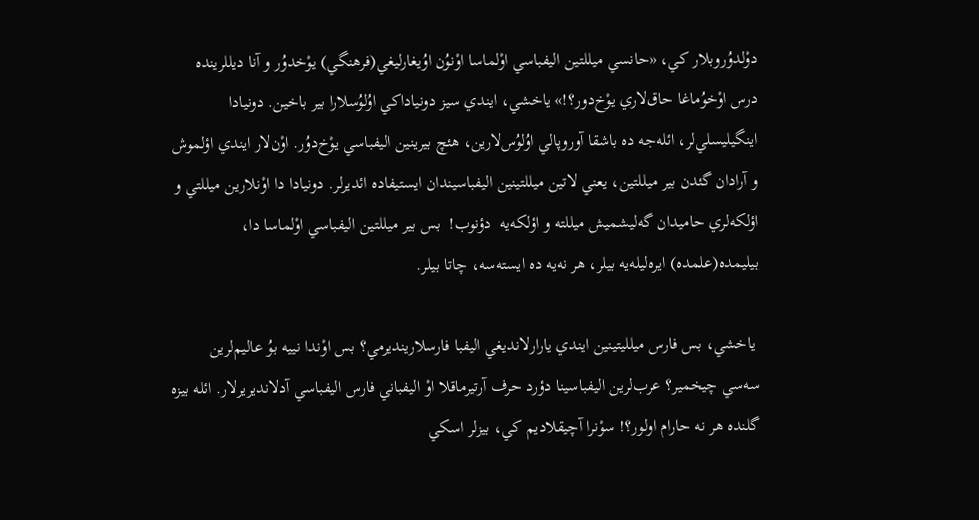دوْلدوُروبلار كي، «حانسي ميللتين اليفباسي اوْلماسا اوْنوُن اوُيغارليغي(فرهنگي) يوْخدوُر و آنا ديللرينده درس اوْخوُماغا حاق‌لاري يوْخ‌دور؟!» ياخشي، ايندي سيز دونياداكي اوُلوُسلارا بير باخين. دونيادا اينگيليسلي‌لر، ائله‌جه‌ ده باشقا آوروپالي اوُلوُس‌لارين، هئچ بيرينين اليفباسي يوْخ‌دوُر. اوْن‌لار ايندي اؤلموش و آرادان گئدن بير ميللتين، يعني لاتين ميللتينين اليفباسيندان ايستيفاده ائديرلر. دونيادا دا اوْنلارين ميللتي و اؤلكه‌لري حاميدان گه‌ليشميش ميللته و اؤلكه‌يه  دؤنوب!  بس بير ميللتين اليفباسي اوْلماسا دا، بيليمده(علمده) ايره‌ليله‌يه‌ بيلر، هر نه‌يه ده ايسته‌سه، چاتا بيلر.

 ياخشي، بس فارس ميلليتينين ايندي يارارلانديغي اليفبا فارسلارينديرمي؟ بس اوْندا نييه بوُ عاليم‌لرين سه‌سي چيخمير؟ عرب‌لرين اليفباسينا دؤرد حرف آرتيرماقلا اوْ اليفباني فارس اليفباسي آدلانديريرلار. ائله بيزه گلنده هر نه حارام اولور؟! سوْنرا آچيقلاديم كي، بيزلر اسكي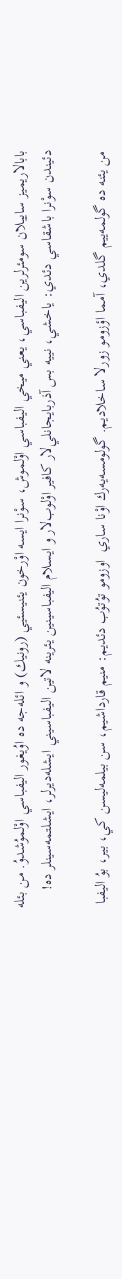بابالاريميز ساييلان سومئرلرين اليفباسي، يعني ميخي اليفباسي اوْلموش، سوْنرا ايسه اوْرخون يئنيسئيي (رونيك) و ائله‌جه‌ ده اوُيغور اليفباسي اوْلموُشدوُ. من بئله دئيندن سوْنرا باشقاسي دئدي: ياخشي، نييه بس آذربايجانلي‌لار كافير اوْلوب‌لار و ايسلام اليفباسينين يئرينه لاتين اليفباسيني ايشله‌ديرلر، ايشلتمه‌سينلر ده!

من يئنه ده گولمه‌ييم گلدي، آمما اؤزومو زورلا ساخلاديم. گولومسه‌يه‌رك اوْنا ساري  اوزومو توُتوُب دئديم: منيم قارداشيم، سن بيلمه‌ليسن كي، بير، بوُ اليفبا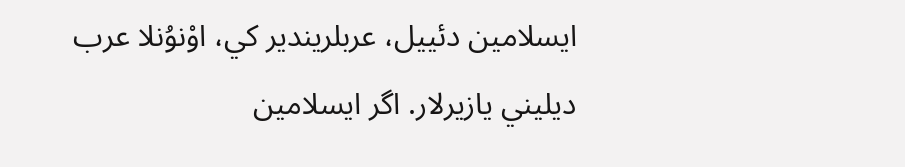ايسلامين دئييل، عربلريندير كي، اوْنوُنلا عرب ديليني يازيرلار. اگر ايسلامين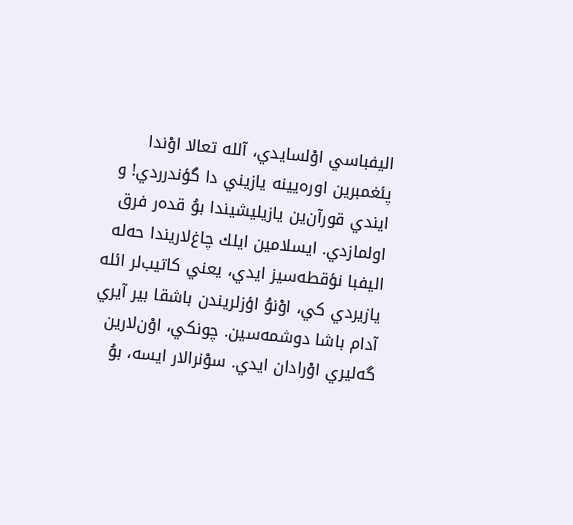اليفباسي اوْلسايدي، آلله تعالا اوْندا پئغمبرين اوره‌يينه يازيني دا گؤندرردي! و ايندي قورآن‌ين يازيليشيندا بوُ قده‌ر فرق اولمازدي. ايسلامين ايلك چاغ‌لاريندا حه‌له اليفبا نؤقطه‌سيز ايدي، يعني كاتيب‌لر ائله يازيردي كي، اوْنوُ اؤزلريندن باشقا بير آيري آدام باشا دوشمه‌سين. چونكي، اوْن‌لارين گه‌ليري اوْرادان ايدي. سوْنرالار ايسه، بوُ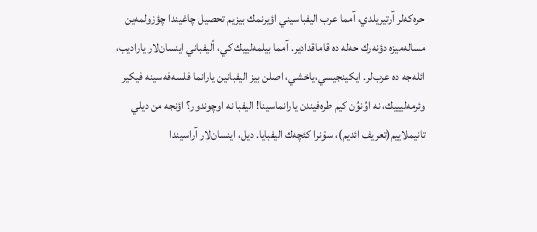حره‌كه‌لر آرتيريلدي، آمما عرب اليفباسيني اؤيرنمك بيزيم تحصيل چاغيندا چؤزولمه‌ين مساله‌ميزه دؤنه‌رك حه‌له ده قاماقدادير. آمما بيلمه‌لييك كي، اًليفباني اينسان‌لار ياراديب، ائله‌جه‌ ده عرب‌لر. ايكينجيسي،ياخشي، اصلن بيز اليفبانين يارانما فلسه‌فه‌سينه فيكير وئرمه‌ليييك، نه اوُنوُن كيم طره‌فيندن يارانماسينا! اليفبا نه اوچوندور؟ اؤنجه من ديلي تانيملاييم(تعريف ائديم)، سوْنرا كئچه‌ك اليفبايا. ديل، اينسان‌لار آراسيندا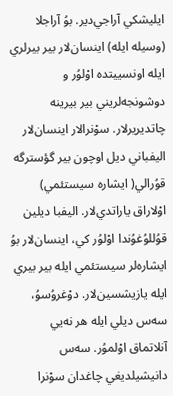ايليشكي آراجي‌دير. بوُ آراجلا (وسيله ايله) اينسان‌لار بير بيرلري ايله اونسييتده اوْلوُر و دوشونجه‌لريني بير بيرينه چاتديريرلار. سوْنرالار اينسان‌لار اليفباني ديل اوچون بير گؤسترگه قوُرالي( ايشاره سيستئمي) اوْلاراق ياراتدي‌لار. اليفبا ديلين قوُللوُغوُندا اوْلوُر كي، اينسان‌لار بوُ ايشاره‌لر سيستئمي ايله بير بيري ايله يازيشسين‌لار. دوْغروُسوُ، سه‌س ديلي ايله هر نه‌يي آنلاتماق اوْلموُر. سه‌س دانيشيلديغي چاغدان سوْنرا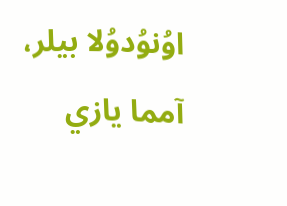اوُنوُدوُلا بيلر، آمما يازي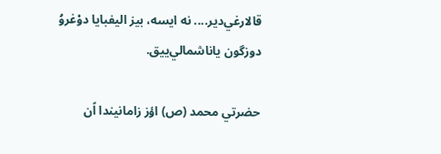قالارغي‌دير.... نه ايسه، بيز اليفبايا دوْغروُ دوزگون ياناشمالي‌ييق.

حضرتي محمد (ص) اؤز زامانيندا اًن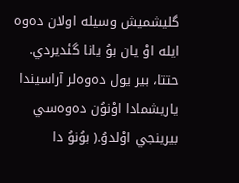گليشميش وسيله اولان ده‌وه ايله اوْ يان بوُ يانا گئديردي. حتتا، بير يول ده‌وه‌لر آراسيندا ياريشمادا اوْنوُن ده‌وه‌سي بيرينجي اوْلدوُ.( بوُنوُ دا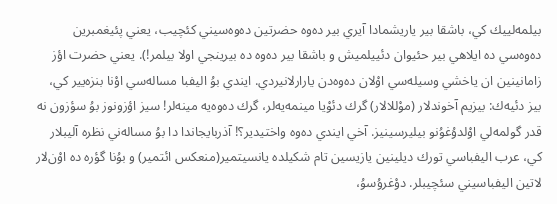بيلمه‌لييك كي، باشقا بير ياريشمادا آيري بير ده‌وه حضرتين ده‌وه‌سيني كئچيب، يعني پئيغمبرين ده‌وه‌سي ده ايلاهي بير حئيوان دئييلميش و باشقا بير ده‌وه ده بيرينجي اولا بيلمر!). يعني حضرت اؤز زامانينين ان ياخشي وسيله‌سي اوْلان ده‌وه‌دن يارارلانيردي. ايندي بوُ اليفبا مسا‌له‌سي اوْنا بنزه‌يير كي، بيز دئيه‌ك: بيزيم آخوندلار (موْللالار) گرك دئوْيا مينمه‌يه‌لر، گرك ده‌وه‌يه مينه‌لر! سيز اؤزونوز بوُ سؤزون نه قدر گولمه‌لي اوْلدوُغوُنو بيليرسينيز. آخي ايندي ده‌وه واختيدير؟! آذربايجاندا دا بوُ مساله‌ني نظره آليبلار كي، عرب اليفباسي تورك ديلينين يازيسين تام شكيلده يانسيتمير(منعكس ائتمير) و بوُنا گؤره ده اوْن‌لار لاتين اليفباسيني سئچيبلر. دوْغروُسوُ،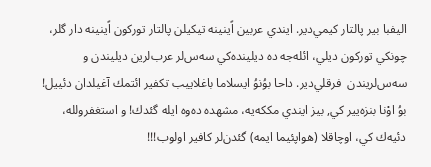اليفبا بير پالتار كيمي‌دير. ايندي عربين اًينينه تيكيلن پالتار توركون اًينينه دار گلر، چونكي توركون ديلي، ائله‌جه ده ديلينده‌كي سه‌س‌لر عرب‌لرين ديليندن و سه‌س‌لريندن  فرقلي‌دير. داحا بوُنوُ ايسلاما باغلاييب تكفير ائتمك آغيلدان دئييل! بوُ اوْنا بنزه‌يير كي, بيز ايندي مككه‌يه، مشهده ده‌وه‌ ايله گئدك! و استغفرولله، دئيه‌ك كي، اوچاقلا (هواپئيما ايمه) گئدن‌لر كافير اولوب!!!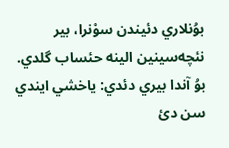بوُنلاري دئيندن سوْنرا، بير نئچه‌سينين الينه حئساب گلدي. بوُ آندا بيري دئدي: ياخشي ايندي سن دئ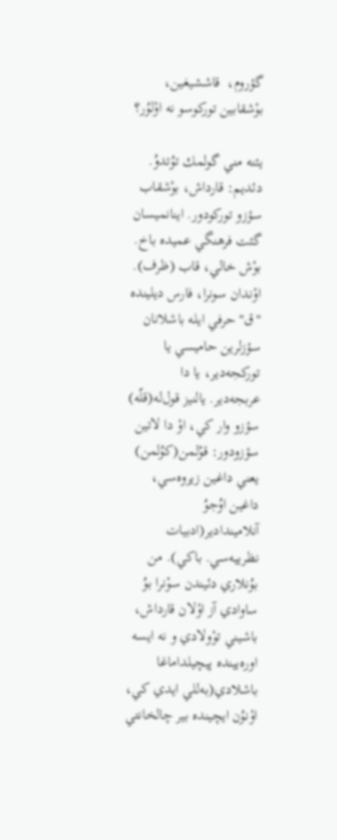گؤروم،  قاششيغين، بوْشقابين توركوسو نه اوْلوُر؟

يئنه مني گولمك توُتدوُ.  دئديم: قارداش، بوْشقاب سؤزو توركودور. اينانميسان گئت فرهنگي عميده باخ. بوْش خالي، قاب (ظرف). اوْندان سونرا، فارس ديلينده "ق" حرفي ايله باشلانان سؤزلرين حاميسي يا توركجه‌دير، يا دا عربجه‌دير. يالنيز قول‌له(قلّه) سؤزو وار كي، اوْ دا لاتين سؤزودور: قوُلمن(كوُلمن) يعني داغين زيروه‌سي،‌ داغين اوُجوُ آنلاميندادير(ادبيات نظرييه‌سي. باكي). من بوُنلاري دئيندن سوْنرا بوُ ساوادي آز اوْلان قارداش، باشيني توْولادي و نه ايسه اوره‌يينده پيچيلداماغا باشلادي(به‌للي ايدي كي، اوْنوُن ايچينده بير چالخانتي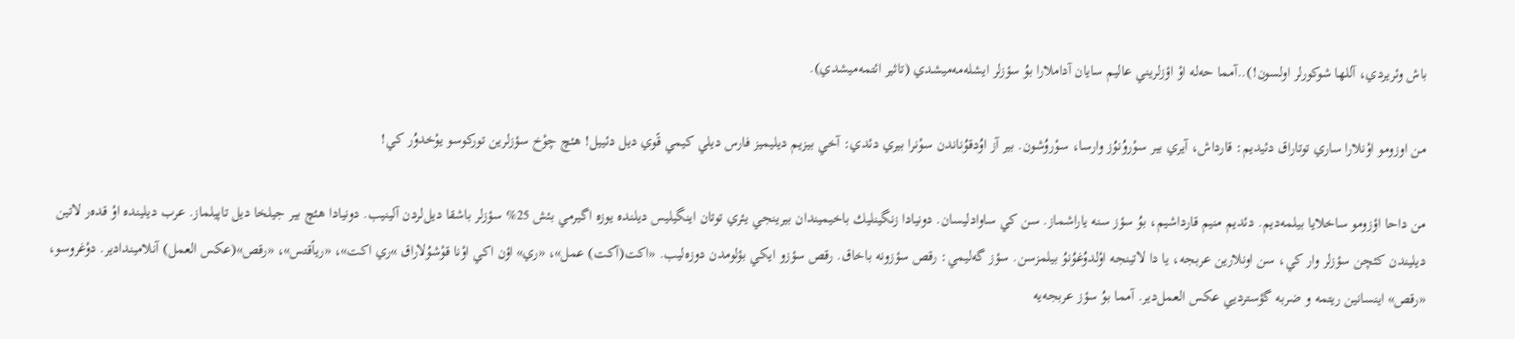باش وئريردي، آللها شوكورلر اولسون!)..آمما حه‌له اوْ اؤزلريني عاليم سايان آداملارا بوُ سؤزلر ايشله‌‌مه‌ميشدي (تاثير ائتمه‌ميشدي).

من اوزومو اوْنلارا ساري توتاراق دئيديم: قارداش، آيري بير سوْروُنوُز وارسا، سوْروُشون. بير آز اوُدقوُناندن سوْنرا بيري دئدي: آخي بيزيم ديليميز فارس ديلي كيمي قًوي ديل دئييل! هئچ چوْخ سؤزلرين توركوسو يوْخدوُر كي!

من داحا اؤزومو ساخلايا بيلمه‌ديم. دئديم منيم قارداشيم، بوُ سؤز سنه ياراشماز. سن كي ساوادليسان. دونيادا زنگينليك باخيميندان بيرينجي يئري توتان اينگيليس ديلنده يوزه اگيرمي بئش 25% سؤزلر باشقا ديل‌لردن آلينيب. دونيادا هئچ بير جيلخا ديل تاپيلماز. عرب ديلينده اوْ قده‌ر لاتين ديليندن كئچن سؤزلر وار كي، سن اونلارين عربجه، يا دا لاتينجه اوْلدوُغوُنوُ بيلمزسن. سؤز گه‌ليمي: رقص سؤزونه باخاق. رقص سؤزو ايكي بؤلومدن دوزه‌ليب. «اكت(آكت) عمل»، «ري» اؤن اكي اوْنا قوْشوُلاراق »ري اكت»، «رياًقتس»، «رقص»(عكس العمل) آنلاميندادير. دوْغروسو، «رقص» اينسانين ريتمه و ضربه گؤسترديي عكس العمل‌دير. آمما بوُ سؤز عربجه‌يه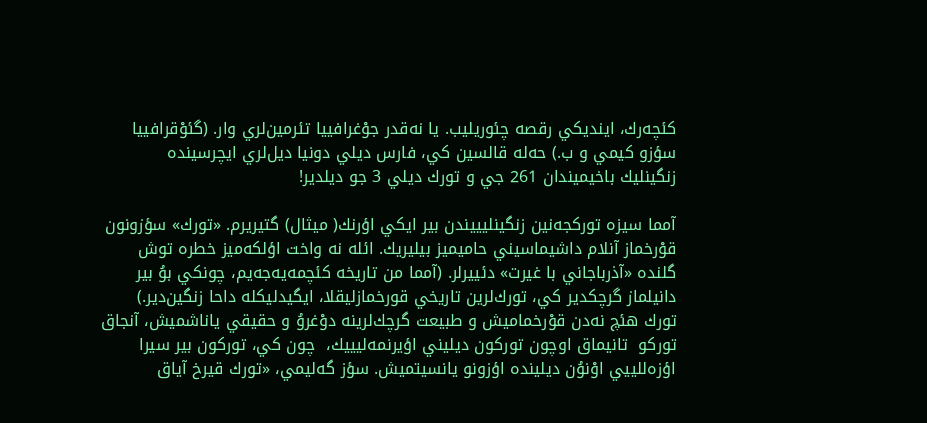كئچه‌رك، اينديكي رقصه چئوريليب. يا نه‌قدر جوْغرافييا تئرمين‌لري وار. (گئوْقرافييا سؤزو كيمي و ب.) حه‌له قالسين كي، فارس ديلي دونيا ديل‌لري ايچرسينده  زنگينليك باخيميندان 261 جي و تورك ديلي 3 جو ديلدير!

آمما سيزه توركجه‌نين زنگينليييندن بير ايكي اؤرنك( ميثال) گتيريرم. «تورك» سؤزونون قوْرخماز آنلام داشيماسيني حاميميز بيليريك. ائله نه واخت اؤلكه‌ميز خطره توش گلنده «آذرباجاني با غيرت» دئييرلر. (آمما من تاريخه كئچمه‌يه‌جه‌يم، چونكي بوُ بير دانيلماز گرچكدير كي، تورك‌لرين تاريخي قورخمازليقلا، ايگيدليكله داحا زنگين‌دير.) تورك هئچ نه‌دن قوْرخماميش و طبيعت گرچك‌لرينه دوْغروُ و حقيقي ياناشميش، آنجاق توركو  تانيماق اوچون توركون ديليني اؤيرنمه‌ليييك،  چون كي، توركون بير سيرا اؤزه‌للييي اوْنوُن ديلينده اؤزونو يانسيتميش. سؤز گه‌ليمي، «تورك قيرخ آياق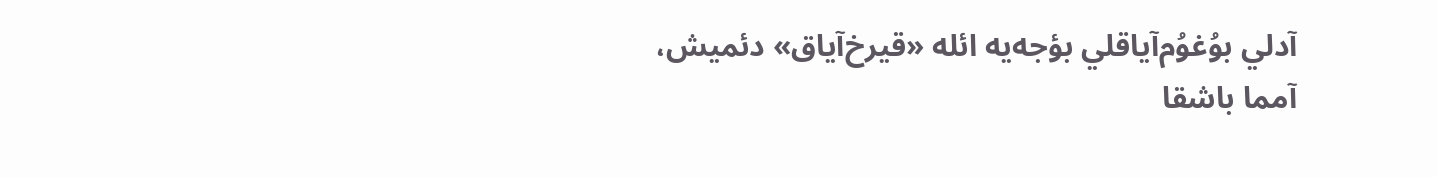آدلي بوُغوُم‌آياقلي بؤجه‌يه ائله «قيرخ‌آياق» دئميش، آمما باشقا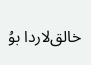خالق‌لاردا بوُ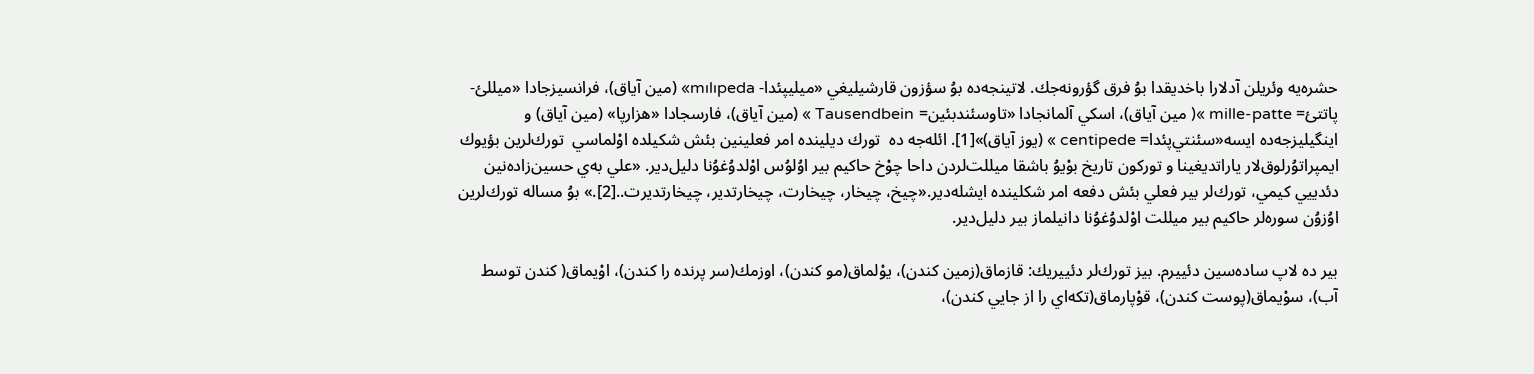حشره‌يه وئريلن آدلارا باخديقدا بوُ فرق گؤرونه‌جك. لاتينجه‌ده بوُ سؤزون قارشيليغي «ميليپئدا- mılıpeda» (مين آياق)، فرانسيزجادا «ميللئ- پاتتئ= mille-patte »( مين آياق)، اسكي آلمانجادا «تاوسئندبئين= Tausendbein » (مين آياق)، فارسجادا «هزارپا» (مين آياق) و اينگيليزجه‌ده ايسه«سئنتي‌پئدا= centipede » (يوز آياق)»[1]. ائله‌جه ده  تورك ديلينده امر فعلينين بئش شكيلده اوْلماسي  تورك‌لرين بؤيوك ايمپراتوُرلوق‌لار ياراتديغينا و توركون تاريخ بوْيوُ باشقا ميللت‌لردن داحا چوْخ حاكيم بير اوُلوُس اوْلدوُغوُنا دليل‌دير. «علي به‌ي حسين‌زاده‌نين دئدييي كيمي، تورك‌لر بير فعلي بئش دفعه امر شكلينده ايشله‌دير.«چيخ، چيخار، چيخارت، چيخارتدير، چيخارتديرت..[2].» بوُ مساله تورك‌لرين اوُزوُن سوره‌لر حاكيم بير ميللت اوْلدوُغوُنا دانيلماز بير دليل‌دير.

بير ده لاپ ساده‌سين دئييرم. بيز تورك‌لر دئييريك: قازماق(زمين كندن)، يوْلماق(مو كندن)، اوزمك(سر پرنده را كندن)، اوْيماق( كندن توسط آب)، سوْيماق(پوست كندن)، قوْپارماق(تكه‌اي را از جايي كندن)،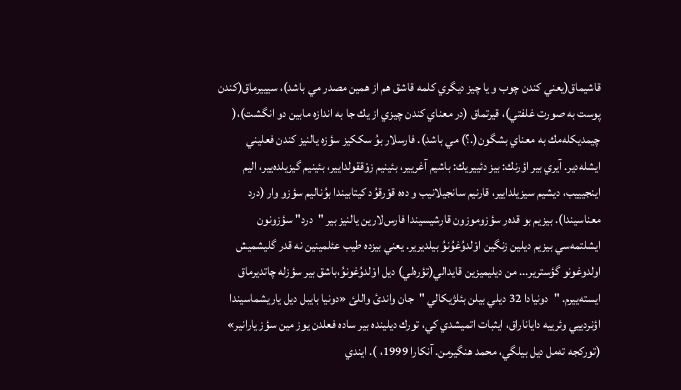قاشيماق(يعني كندن چوب و يا چيز ديگري كلمه قاشق هم از همين مصدر مي باشد)، سيييرماق(كندن پوست به صورت غلفتي)، قيرتماق (در معناي كندن چيزي از يك جا به اندازه مابين دو انگشت)،( چيمديكله‌مك به معناي بشگون(.؟) مي باشد). فارسلار بوُ سككيز سؤزه يالنيز كندن فعليني ايشله‌دير. آيري بير اؤرنك: بيز دئييريك: باشيم آغريير، بئينيم زوْققولدايير، بئينيم گيزيلده‌يير، اليم اينجيييب، ديشيم سيزيلدايير، قارنيم سانجيلانيب و ده‌ه قوْرقوُد كيتابيندا بوُناليم سؤزو وار (درد معناسيندا). بيزيم بو قده‌ر سؤزوموزون قارشيسيندا فارس‌لارين يالنيز بير "درد" سؤزونون ايشلتمه‌سي بيزيم ديلين زنگين اوْلدوُغوُنوُ بيلديرير. يعني بيزده طيب عئلمينين نه قدر گليشميش اولدوغونو گؤسترير... من ديليميزين قايدالي(تؤره‌لي) ديل اوْلدوُغونوُ،باشق بير سؤزله چاتديرماق ايسته‌ييرم. "دونيادا 32 ديلي بيلن بئلژيكالي "جان واندئ واللئ «دونيا بايبل ديل ياريشماسيندا اؤنردييي وئرييه داياناراق، ايثبات اتميشدي كي، تورك ديلينده بير ساده فعلدن يوز مين سؤز يارانير» (توركجه ته‌مل ديل بيلگي، محمد هنگيرمن. آنكارا 1999، ). ايندي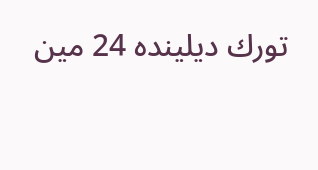تورك ديلينده 24 مين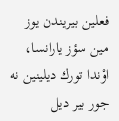فعلين بيريندن يوز مين سؤز يارانسا، اوْندا تورك ديلينين نه جور بير ديل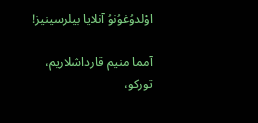اوْلدوُغوُنوُ آنلايا بيلرسينيز!

آمما منيم قارداشلاريم، توركو،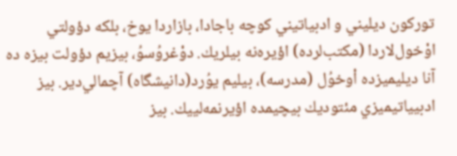توركون ديليني و ادبياتيني كوچه باجادا، بازاردا يوخ، بلكه دؤولتي اوْخول‌لاردا (مكتب‌لرده) اؤيره‌نه بيلريك. دوْغروُسوُ، بيزيم دؤولت بيزه ده آنا ديليميزده اْوخوُل (مدرسه)، بيليم يوُرد(دانيشگاه) آچمالي‌دير. بيز ادبيياتيميزي مئتوديك بيچيمده اؤيرنمه‌لييك. بيز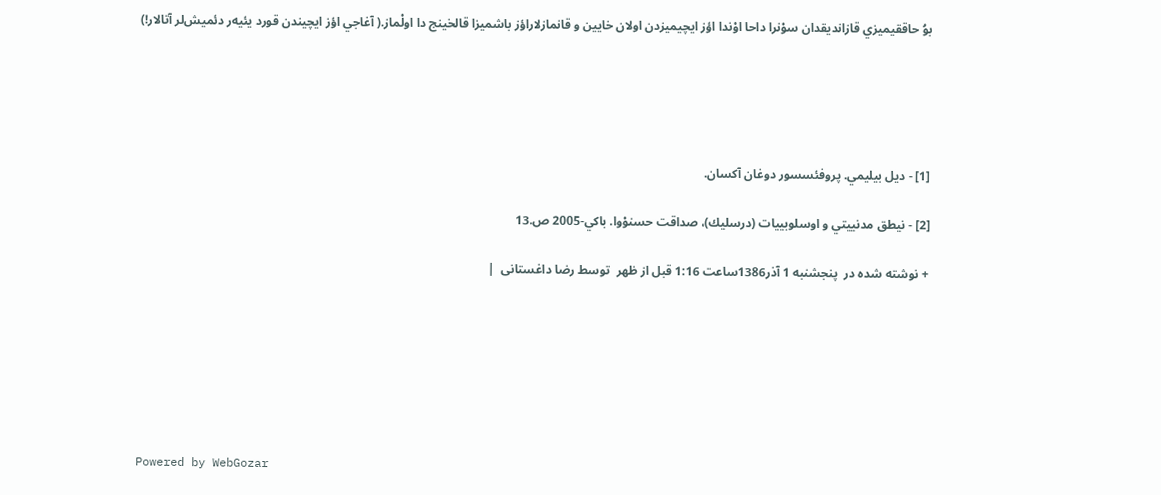بوُ حاققيميزي قازانديقدان سوْنرا داحا اوْندا اؤز ايچيميزدن اولان خايين‌ و قانمازلاراؤز باشميزا قالخينج‌‌ دا اولْماز.( آغاجي اؤز ايچيندن قورد يئيه‌ر دئميش‌لر آتالار!)





[1] - ديل بيليمي. پروفئسسور دوغان آكسان.

[2] - نيطق مدنييتي و اوسلوبييات (درسليك)، صداقت حسنوْوا. باكي-2005 ص.13

+ نوشته شده در  پنجشنبه 1 آذر1386ساعت 1:16 قبل از ظهر  توسط رضا داغستانی  |







Powered by WebGozar